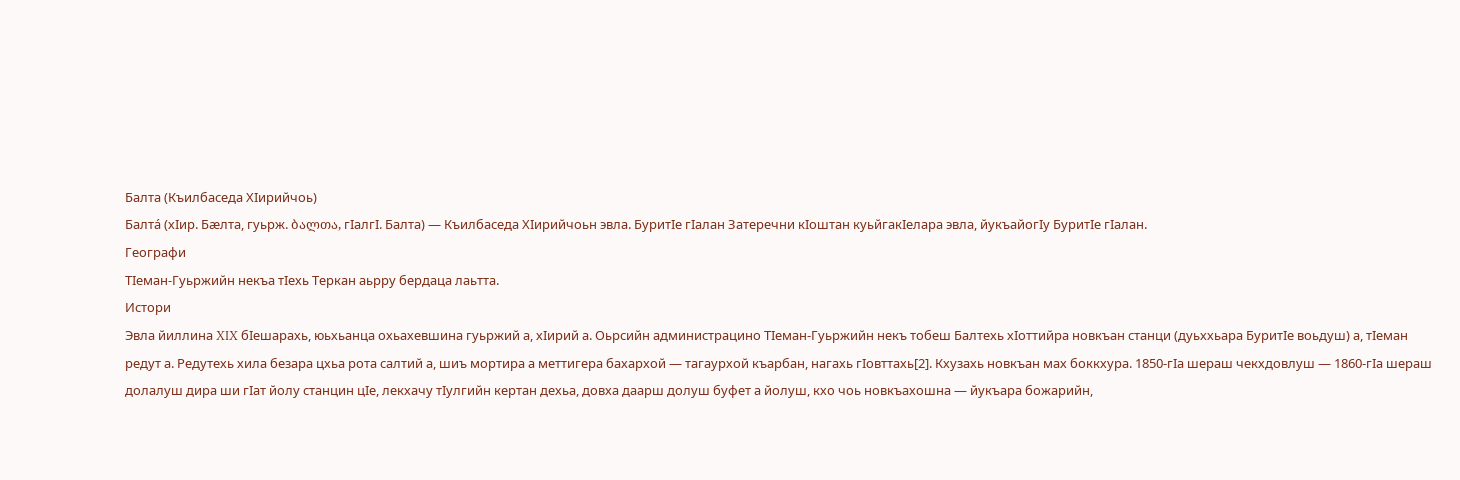Балта (Къилбаседа ХӀирийчоь)
Балта́ (хӀир. Бæлта, гуьрж. ბალთა, гӀалгӀ. Балта) — Къилбаседа ХӀирийчоьн эвла. БуритӀе гӀалан Затеречни кӀоштан куьйгакӀелара эвла, йукъайогӀу БуритӀе гӀалан.
Географи
ТӀеман-Гуьржийн некъа тӀехь Теркан аьрру бердаца лаьтта.
Истори
Эвла йиллина XIX бӀешарахь, юьхьанца охьахевшина гуьржий а, хӀирий а. Оьрсийн администрацино ТӀеман-Гуьржийн некъ тобеш Балтехь хӀоттийра новкъан станци (дуьххьара БуритӀе воьдуш) а, тӀеман редут а. Редутехь хила безара цхьа рота салтий а, шиъ мортира а меттигера бахархой — тагаурхой къарбан, нагахь гӀовттахь[2]. Кхузахь новкъан мах боккхура. 1850-гӀа шераш чекхдовлуш — 1860-гӀа шераш долалуш дира ши гӀат йолу станцин цӀе, лекхачу тӀулгийн кертан дехьа, довха даарш долуш буфет а йолуш, кхо чоь новкъахошна — йукъара божарийн,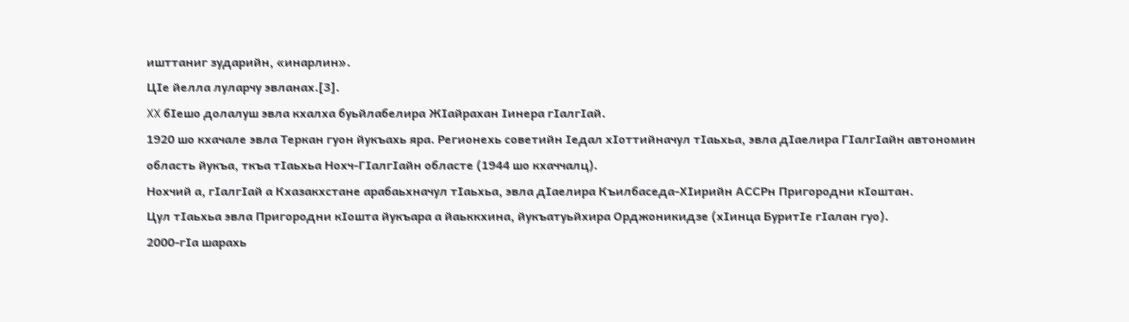ишттаниг зударийн, «инарлин».
ЦӀе йелла луларчу эвланах.[3].
XX бӀешо долалуш эвла кхалха буьйлабелира ЖӀайрахан Ӏинера гӀалгӀай.
1920 шо кхачале эвла Теркан гуон йукъахь яра. Регионехь советийн Ӏедал хӀоттийначул тӀаьхьа, эвла дӀаелира ГӀалгӀайн автономин область йукъа, ткъа тӀаьхьа Нохч-ГӀалгӀайн областе (1944 шо кхаччалц).
Нохчий а, гӀалгӀай а Кхазакхстане арабаьхначул тӀаьхьа, эвла дӀаелира Къилбаседа-ХӀирийн АССРн Пригородни кӀоштан.
Цул тӀаьхьа эвла Пригородни кӀошта йукъара а йаьккхина, йукъатуьйхира Орджоникидзе (хӀинца БуритӀе гӀалан гуо).
2000-гӀа шарахь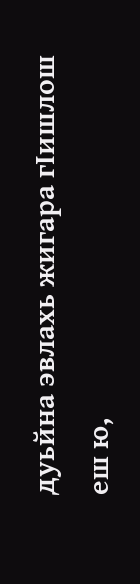дуьйна эвлахь жигара гӀишлош еш ю,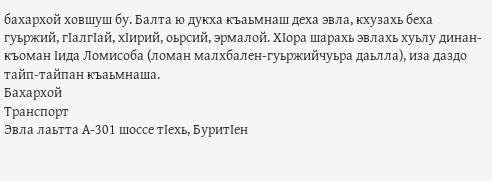бахархой ховшуш бу. Балта ю дукха къаьмнаш деха эвла, кхузахь беха гуьржий, гӀалгӀай, хӀирий, оьрсий, эрмалой. ХӀора шарахь эвлахь хуьлу динан-къоман Ӏида Ломисоба (ломан малхбален-гуьржийчуьра даьлла), иза даздо тайп-тайпан къаьмнаша.
Бахархой
Транспорт
Эвла лаьтта А-301 шоссе тӀехь, БуритӀен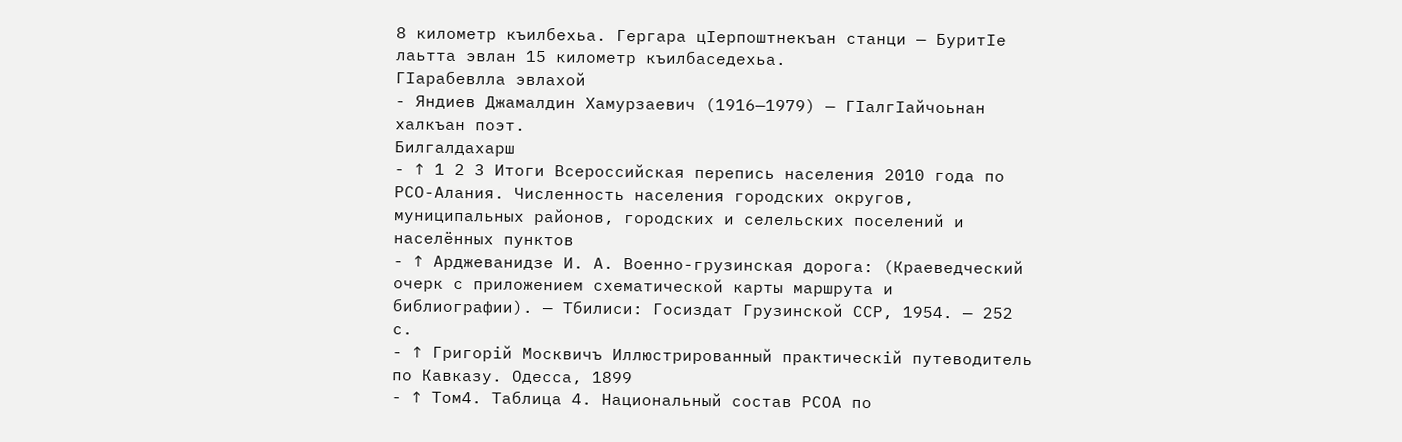8 километр къилбехьа. Гергара цӀерпоштнекъан станци — БуритӀе лаьтта эвлан 15 километр къилбаседехьа.
ГӀарабевлла эвлахой
- Яндиев Джамалдин Хамурзаевич (1916—1979) — ГӀалгӀайчоьнан халкъан поэт.
Билгалдахарш
- ↑ 1 2 3 Итоги Всероссийская перепись населения 2010 года по РСО-Алания. Численность населения городских округов, муниципальных районов, городских и селельских поселений и населённых пунктов
- ↑ Арджеванидзе И. А. Военно-грузинская дорога: (Краеведческий очерк с приложением схематической карты маршрута и библиографии). — Тбилиси: Госиздат Грузинской ССР, 1954. — 252 с.
- ↑ Григорiй Москвичъ Иллюстрированный практическiй путеводитель по Кавказу. Одесса, 1899
- ↑ Том4. Таблица 4. Национальный состав РСОА по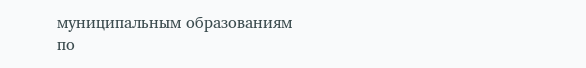муниципальным образованиям по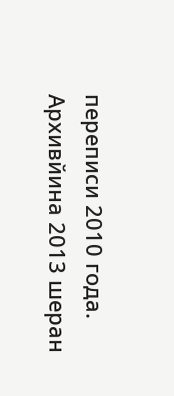переписи 2010 года. Архивйина 2013 шеран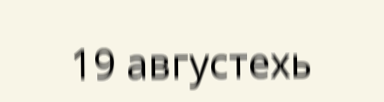19 августехь